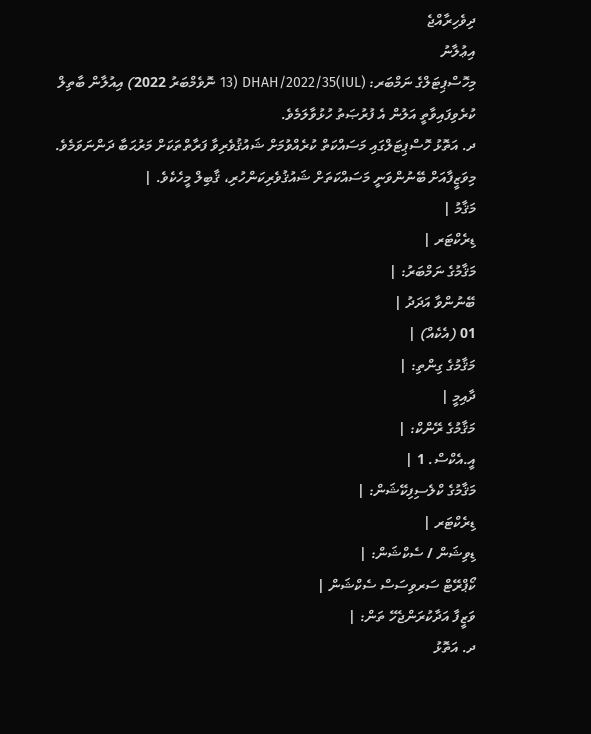ދިވެހިރާއްޖެ
އިޢުލާނު
މިހޮސްޕިޓަލްގެ ނަމްބަރ: (IUL)DHAH/2022/35 (13 ނޮވެމްބަރު 2022) އިއުލާން ބާތިލް ކުރެވިފައިވާތީ އަލުން އެ ފުރުޞަތު ހުޅުވާލަމެވެ.
ދ. އަތޮޅު ހޮސްޕިޓަލްގައި މަސައްކަތް ކުރެއްވުމަށް ޝައުޤުވެރިވާ ފަރާތްތަކަށް މަރުޙަބާ ދަންނަވަމެވެ. މިވަޒީފާއަށް ބޭނުންވަނީ މަސައްކަތަށް ޝައުޤުވެރިކަންހުރި، ޤާބިލް މީހެކެވެ. |
މަޤާމު |
ޑިރެކްޓަރ |
މަޤާމުގެ ނަމްބަރު: |
ބޭނުންވާ އަދަދު |
01 (އެކެއް) |
މަޤާމުގެ ގިންތި: |
ދާއިމީ |
މަޤާމުގެ ރޭންކް: |
އީ.އެކްސް. 1 |
މަޤާމުގެ ކްލެސިފިކޭޝަން: |
ޑިރެކްޓަރ |
ޑިވިޝަން / ސެކްޝަން: |
ކޯޕްރޭޓް ސަރވިސަސް ސެކްޝަން |
ވަޒީފާ އަދާކުރަންޖެހޭ ތަން: |
ދ. އަތޮޅު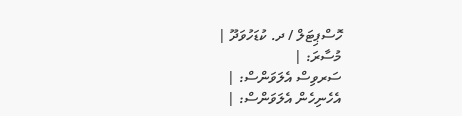ހޮސްޕިޓަލް / ދ. ކުޑަހުވަދޫ |
މުސާރަ: |
ސަރވިސް އެލަވަންސް: |
އެހެނިހެން އެލަވަންސް: |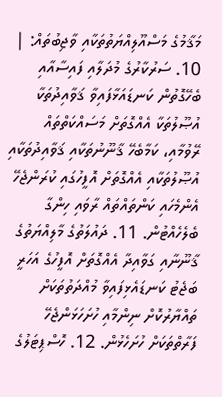މަޤާމުގެ މަސްއޫލިއްޔަތުތަކާއި ވާޖިބުތައް: |
10. ސަރުކާރުގެ މުދަލާއި ފައިސާއާއި ބެހޭގޮތުން ކަނޑައަޅާފައިވާ ޤަވާއިދުތަކާ އުޞޫލުތަކާ އެއްގޮތަށް މަސައްކަތްތައް ރޭވުމާއި، ކަމާބެހޭ ޤާނޫނުތަކާއި ޤަވާއިދުތަކާއި އުޞޫލުތަކާއި އެއްގޮތަށް އޮފީހުގައި ކުރަންޖެހޭ އެންމެހައި ކަންތައްތައް ރާވައި ހިންގާ ބެލެހެއްޓުން. 11. ދައުލަތުގެ މާލިއްޔަތުގެ ޤާނޫނާއި ގަވާއިދާ އެއްގޮތަށް އޮފީހުގެ އަހަރީ ބަޖެޓު ކަނޑައެޅިފައިވާ މުއްދަތުތަކަށް ތައްޔާރުކޮށް ނިންމާއި ހުށަހަޅަންޖެހޭ ފަރާތްތަކަށް ހުށަހެޅުން. 12. ހޮސްޕިޓަލުގެ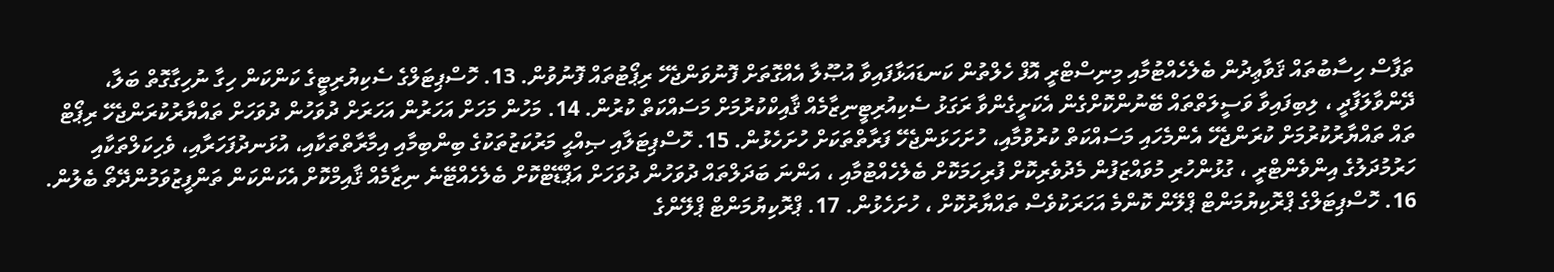ތަފާސް ހިސާބުތައް ޤަވާޢިދުން ބެލެހެއްޓުމާއި މިނިސްޓްރީ އޮފް ހެލްތުން ކަނޑައަޅާފައިވާ އުޞޫލާ އެއްގޮތަށް ފޮނުވަންޖެހޭ ރިޕޯޓުތައް ފޮނުވުން. 13. ހޮސްޕިޓަލްގެ ސެކިޔުރިޓީގެ ކަންކަން ހިގާ ނުހިގާގޮތް ބަލާ، ދޭންވާލަފާދީ ، ލިބިފައިވާ ވަސީލަތްތައް ބޭނުންކޮށްގެން އެކަށީގެންވާ ރަގަޅު ސެކިއުރިޓީނިޒާމެއް ޤާއިކްކުރުމަށް މަސައްކަތް ކުރުން. 14. މަހުން މަހަށް އަހަރުން އަހަރަށް ދުވަހުން ދުވަހަށް ތައްޔާރުކުރަންޖެހޭ ރިޕޯޓް ތައް ތައްޔާރުކުރުމަށް ކުރަންޖެހޭ އެންމެހައި މަސައްކަތް ކުރުވުމާއި، ހުށަހަޅަންޖެހޭ ފަރާތްތަކަށް ހުށަހެޅުން. 15. ހޮސްޕިޓަލާއި ޞިއްޙީ މަރުކަޒުތަކުގެ ބިންބިމާއި އިމާރާތްތަކާއި، އުޅަނދުފަހަރާއި، ވެހިކަލްތަކާއި ހަރުމުދަލުގެ އިންވެންޓްރީ ، ގުޅުންހުރި މުވައްޒަފުން މެދުވެރިކޮށް ފުރިހަމަކޮށް ބެލެހެއްޓުމާއި ، އަންނަ ބަދަލްތައް ދުވަހުން ދުވަހަށް އަޕްޑޭޓްކޮށް ބެލެހެއްޓޭނެ ނިޒާމެއް ޤާއިމްކޮށް އެކަންކަން ތަންފީޒުވަމުންދޭތޯ ބެލުން. 16. ހޮސްޕިޓަލްގެ ޕްރޮކިޔުމަންޓް ޕްލޭން ކޮންމެ އަހަރަކުވެސް ތައްޔާރުކޮށް ، ހުށަހެޅުން. 17. ޕްރޮކިޔުމަންޓް ޕްލޭންގެ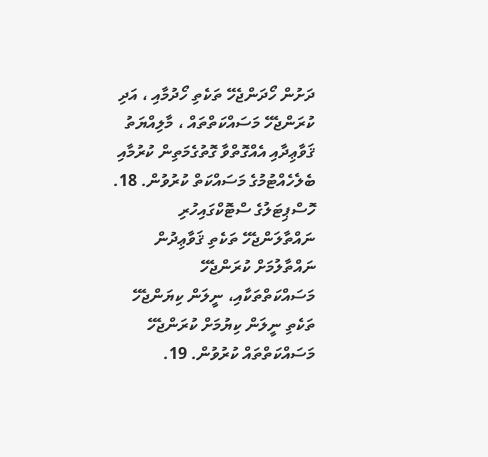ދަށުން ހޯދަންޖެހޭ ތަކެތި ހޯދުމާއި ، އަދި ކުރަންޖެހޭ މަސައްކަތްތައް ، މާލިއްޔަތު ޤަވާޢިދާއި އެއްގޮތްވާ ގޮތުގެމަތިން ކުރުމާއި ބެލެހެއްޓުމުގެ މަސައްކަތް ކުރުވުން. 18. ހޮސްޕިޓަލުގެ ސްޓޮކްގައިހުރި ނައްތާލަންޖެހޭ ތަކެތި ޤަވާޢިދުން ނައްތާލުމަށް ކުރަންޖެހޭ މަސައްކަތްތަކާއި، ނީލަން ކިޔަންޖެހޭ ތަކެތި ނީލަން ކިޔުމަށް ކުރަންޖެހޭ މަސައްކަތްތައް ކުރުވުން. 19.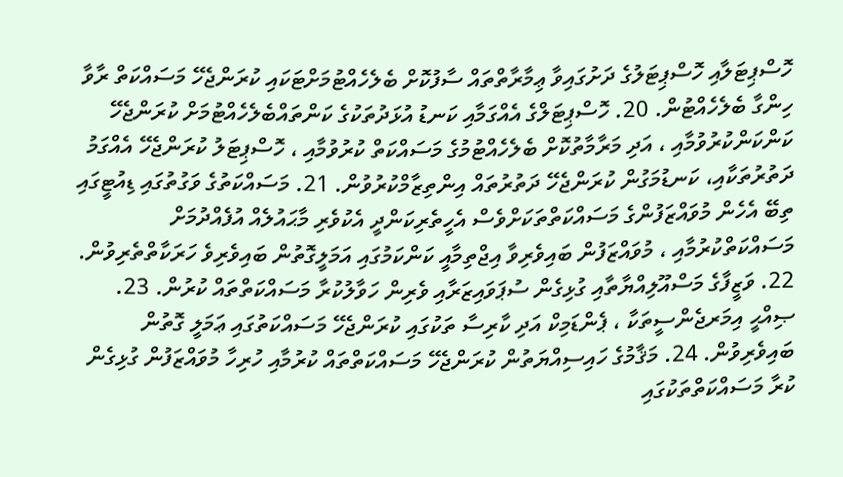ހޮސްޕިޓަލާއި ހޮސްޕިޓަލުގެ ދަށުގައިވާ ޢިމާރާތްތައް ސާފުކޮށް ބެލެހެއްޓުމަށްޓަކައި ކުރަންޖެހޭ މަސައްކަތް ރާވާ ހިންގާ ބެލެހެއްޓުން. 20. ހޮސްޕިޓަލްގެ އެއްގަމާއި ކަނޑު އުޅަދުތަކުގެ ކަންތައްބެލެހެއްޓުމަށް ކުރަންޖެހޭ ކަންކަންކުރުވުމާއި ، އަދި މަރާމާތުކޮށް ބެލެހެއްޓުމުގެ މަސައްކަތް ކުރުވުމާއި ، ހޮސްޕިޓަލު ކުރަންޖެހޭ އެއްގަމު ދަތުރުތަކާއި، ކަނޑުމަގުން ކުރަންޖެހޭ ދަތުރުތައް އިންތިޒާމްކުރުވުން. 21. މަސައްކަތުގެ ވަގުތުގައި ޑިއުޓީގައި ތިބޭ އެހެން މުވައްޒަފުންގެ މަސައްކަތްތަކަށްވެސް އެހީތެރިކަންދީ އެކުވެރި މާޙައުލެއް އުފެއްދުމަށް މަސައްކަތްކުރުމާއި ، މުވައްޒަފުން ބައިވެރިވާ އިޖްތިމާއީ ކަންކަމުގައި އަމަލީގޮތުން ބައިވެރިވެ ހަރަކާތްތެރިވުން. 22. ވަޒީފާގެ މަސްއޫލިއްޔާތާއި ގުޅިގެން ސުޕަވައިޒަރާއި ވެރިން ހަވާލުކުރާ މަސައްކަތްތައް ކުރުން. 23. ޞިއްޙީ އިމަރޖެންސީތަކާ ، ޕެންޑަމިކް އަދި ކާރިސާ ތަކުގައި ކުރަންޖެހޭ މަސައްކަތުގައި ޢަމަލީ ގޮތުން ބައިވެރިވުން. 24. މަޤާމުގެ ހައިސިއްޔަތުން ކުރަންޖެހޭ މަސައްކަތްތައް ކުރުމާއި ހުރިހާ މުވައްޒަފުން ގުޅިގެން ކުރާ މަސައްކަތްތަކުގައި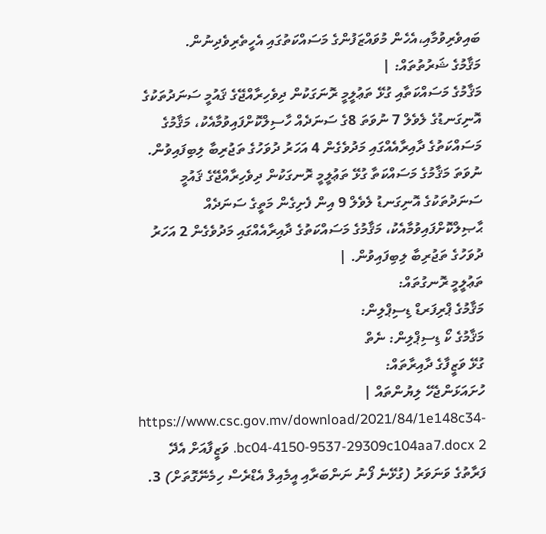ބައިވެރިވުމާއި،އެހެން މުވައްޒަފުންގެ މަސައްކަތުގައި އެހީތެރިވެދިނުން.
މަޤާމުގެ ޝަރުތުތައް: |
މަޤާމުގެ މަސައްކަތާއި ގުޅޭ ތަޢުލީމީ ރޮނަގަކުން ދިވެހިރާއްޖޭގެ ޤައުމީ ސަނަދުތަކުގެ އޮނިގަނޑުގެ ލެވެލް 7 ނުވަތަ 8ގެ ސަނަދެއް ހާސިލްކޮށްފައިވުމާއެކު، މަޤާމުގެ މަސައްކަތުގެ ދާއިރާއެއްގައި މަދުވެގެން 4 އަހަރު ދުވަހުގެ ތަޖުރިބާ ލިބިފައިވުން. ނުވަތަ މަޤާމުގެ މަސައްކަތާ ގުޅޭ ތަޢުލީމީ ރޮނގަކުން ދިވެހިރާއްޖޭގެ ޤައުމީ ސަނަދުތަކުގެ އޮނިގަނޑު ލެވެލް 9 އިން ފެށިގެން މަތީގެ ސަނަދެއް ޙާޞިލްކޮށްފައިވުމާއެކު، މަޤާމުގެ މަސައްކަތުގެ ދާއިރާއެއްގައި މަދުވެގެން 2 އަހަރު ދުވަހުގެ ތަޖުރިބާ ލިބިފައިވުން. |
ތަޢުލީމީ ރޮނގުތައް:
މަޤާމުގެ ޕްރިފަރޑް ޑިސިޕްލިން:
މަޤާމުގެ ކޯ ޑިސިޕްލިން: ނެތް
ގުޅޭ ވަޒީފާގެ ދާއިރާތައް:
ހުށައަޅަންޖެހޭ ލިޔުންތައް |
https://www.csc.gov.mv/download/2021/84/1e148c34-bc04-4150-9537-29309c104aa7.docx 2. ވަޒީފާއަށް އެދޭ ފަރާތުގެ ވަނަވަރު (ގުޅޭނެ ފޯނު ނަންބަރާއި އީމެއިލް އެޑްރެސް ހިމެނޭގޮތަށް) 3.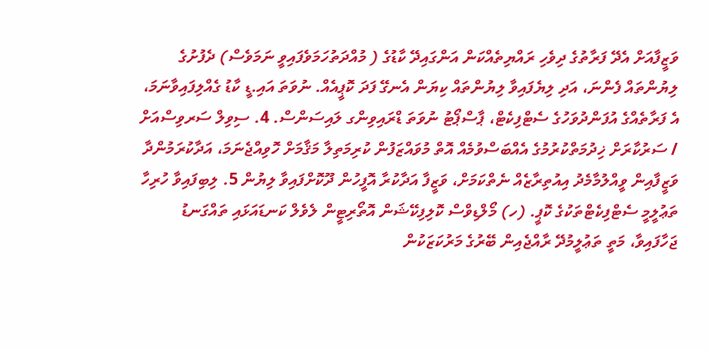ވަޒީފާއަށް އެދޭ ފަރާތުގެ ދިވެހި ރައްޔިތެއްކަން އަންގައިދޭ ކާޑުގެ ( މުއްދަތުހަމަވެފައިވީ ނަމަވެސް) ދެފުށުގެ ލިޔުންތައް ފެންނަ، އަދި ލިޔެފައިވާ ލިޔުންތައް ކިޔަން އެނގޭ ފަދަ ކޮޕީއެއް. ނުވަތަ އައި.ޑީ ކާޑު ގެއްލިފައިވާނަމަ، އެ ފަރާތެއްގެ އުފަންދުވަހުގެ ސެޓްފިކެޓް، ޕާސްޕޯޓު ނުވަތަ ޑްރައިވިންގ ލައިސަންސް. 4. ސިވިލް ސަރވިސްއަށް / ސަރުކާރަށް ޚިދުމަތްކުރުމުގެ އެއްބަސްވުމެއް އޮތް މުވައްޒަފުން ކުރިމަތިލާ މަޤާމަށް ހޮވިއްޖެނަމަ، އަދާކުރަމުންދާ ވަޒީފާއިން ވީއްލުމާމެދު އިއުތިރާޒެއް ނެތްކަމަށް، ވަޒީފާ އަދާކުރާ އޮފީހުން ދޫކޮށްފައިވާ ލިޔުން 5. ލިބިފައިވާ ހުރިހާ ތަޢުލީމީ ސެޓްފިކެޓްތަކުގެ ކޮޕީ. (ހ) މޯލްޑިވްސް ކޮލިފިކޭޝަން އޮތޯރިޓީން ލެވެލް ކަނޑައަޅައި ތައްގަނޑު ޖަހާފައިވާ، މަތީ ތަޢުލީމުދޭ ރާއްޖެއިން ބޭރުގެ މަރުކަޒަކުން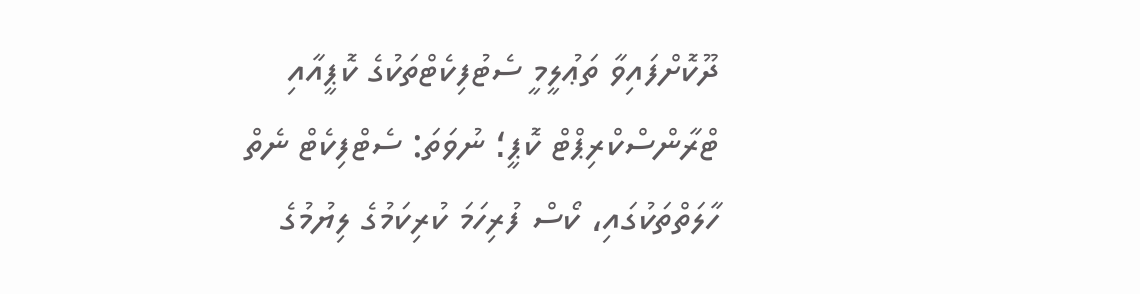ދޫކޮށްފައިވާ ތަޢުލީމީ ސެޓުފިކެޓްތަކުގެ ކޮޕީއާއި ޓްރާންސްކްރިޕްޓް ކޮޕީ؛ ނުވަތަ: ސެޓްފިކެޓް ނެތް ހާލަތްތަކުގައި، ކޯސް ފުރިހަމަ ކުރިކަމުގެ ލިޔުމުގެ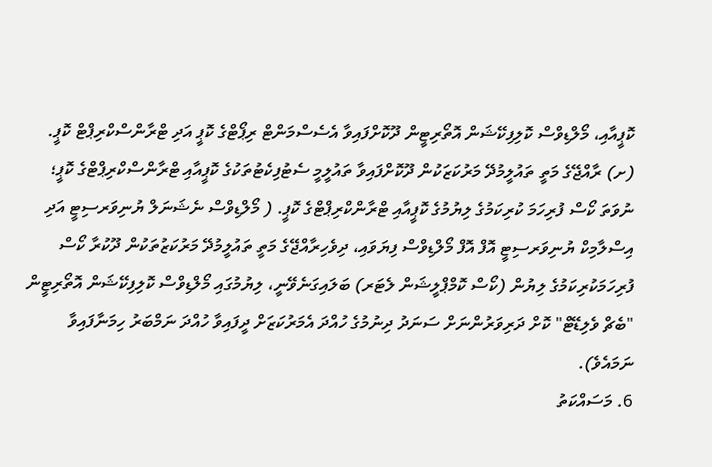ކޮޕީއާއި، މޯލްޑިވްސް ކޮލިފިކޭޝަން އޮތޯރިޓީން ދޫކޮށްފައިވާ އެސެސްމަންޓް ރިޕޯޓްގެ ކޮޕީ އަދި ޓްރާންސްކްރިޕްޓް ކޮޕީ.
(ށ) ރާއްޖޭގެ މަތީ ތައުލީމުދޭ މަރުކަޒަކުން ދޫކޮށްފައިވާ ތައުލީމީ ސެޓުފިކެޓުތަކުގެ ކޮޕީއާއި ޓްރާންސްކްރިޕްޓްގެ ކޮޕީ؛ ނުވަތަ ކޯސް ފުރިހަމަ ކުރިކަމުގެ ލިޔުމުގެ ކޮޕީއާއި ޓްރާންކްރިޕްޓްގެ ކޮޕީ. ( މޯލްޑިވްސް ނެޝަނަލް ޔުނިވަރސިޓީ އަދި އިސްލާމިކް ޔުނިވަރސިޓީ އޮފް އޮފް މޯލްޑިވްސް ފިޔަވައި، ދިވެހިރާއްޖޭގެ މަތީ ތައުލީމުދޭ މަރުކަޒުތަކުން ދޫކުރާ ކޯސް ފުރިހަމަކުރިކަމުގެ ލިޔުން (ކޯސް ކޮމްޕްލީޝަން ލެޓަރ) ބަލައިގަނެވޭނީ، ލިޔުމުގައި މޯލްޑިވްސް ކޮލިފިކޭޝަން އޮތޯރިޓީން "ބެޗް ވެލިޑޭޓް" ކޮށް ދަރިވަރުންނަށް ސަނަދު ދިނުމުގެ ހުއްދަ އެމަރުކަޒަށް ދީފައިވާ ހުއްދަ ނަމްބަރު ހިމަނާފައިވާ ނަމައެވެ).
6. މަސައްކަތު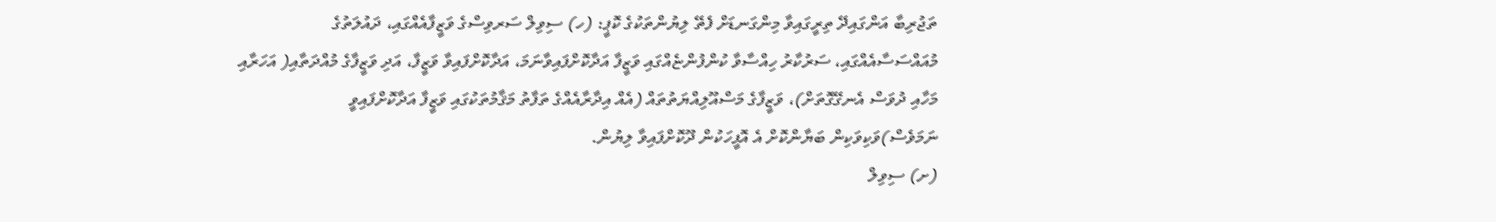ތަޖުރިބާ އަންގައިދޭ ތިރީގައިވާ މިންގަނޑަށް ފެތޭ ލިޔުންތަކުގެ ކޮޕީ: (ހ) ސިވިލް ސަރވިސްގެ ވަޒީފާއެއްގައި، ދައުލަތުގެ މުއައްސަސާއެއްގައި، ސަރުކާރު ހިއްސާވާ ކުންފުންޏެއްގައި ވަޒީފާ އަދާކޮށްފައިވާނަމަ، އަދާކޮށްފައިވާ ވަޒީފާ، އަދި ވަޒީފާގެ މުއްދަތާއި( އަހަރާއި މަހާއި ދުވަސް އެނގޭގޮތަށް)، ވަޒީފާގެ މަސްއޫލިއްޔަތުތައް (އެއް އިދާރާއެއްގެ ތަފާތު މަޤާމުތަކުގައި ވަޒީފާ އަދާކޮށްފައިވީ ނަމަވެސް)ވަކިވަކިން ބަޔާންކޮށް އެ އޮފީހަކުން ދޫކޮށްފައިވާ ލިޔުން.
(ށ) ސިވިލް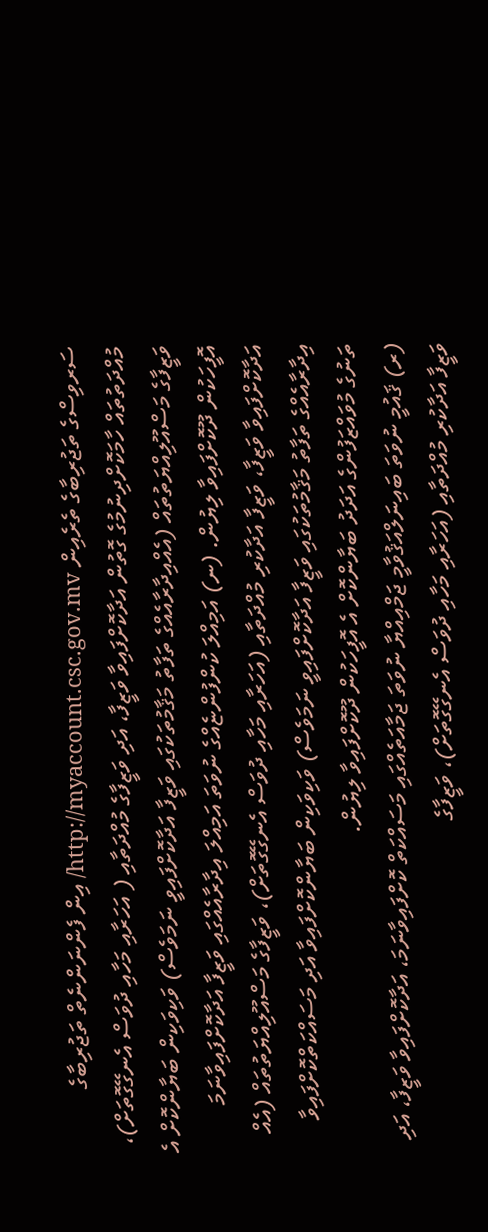ސަރވިސްގެ ތަޖުރިބާގެ ތެރެއިން http://myaccount.csc.gov.mv/ އިން ފެންނަންނެތް ތަޖުރިބާގެ މުއްދަތުތައް ހާމަކޮށްދިނުމުގެ ގޮތުން އަދާކޮށްފައިވާ ވަޒީފާ، އަދި ވަޒީފާގެ މުއްދަތާއި ( އަހަރާއި މަހާއި ދުވަސް އެނގޭގޮތަށް)، ވަޒީފާގެ މަސްއޫލިއްޔަތުތައް (އެއްއިދާރާއެއްގެ ތަފާތު މަޤާމުތަކުގައި ވަޒީފާ އަދާކޮށްފައިވީ ނަމަވެސް) ވަކިވަކިން ބަޔާންކޮށް އެ އޮފީހަކުން ދޫކޮށްފައިވާ ލިޔުން. (ނ) އަމިއްލަ ކުންފުންޏެއްގެ ނުވަތަ އަމިއްލަ އިދާރާއެއްގައި ވަޒީފާ އަދާކޮށްފައިވާނަމަ އަދާކޮށްފައިވާ ވަޒީފާ، ވަޒީފާ އަދާކުރި މުއްދަތާއި (އަހަރާއި މަހާއި ދުވަސް އެނގޭގޮތަށް)، ވަޒީފާގެ މަސްއޫލިއްޔަތުތައް (އެއް އިދާރާއެއްގެ ތަފާތު މަޤާމުތަކުގައި ވަޒީފާ އަދާކޮށްފައިވީ ނަމަވެސް) ވަކިވަކިން ބަޔާންކޮށްފައިވާ އަދި މަސައްކަތްކޮށްފައިވާ ތަނުގެ މުވައްޒަފުންގެ އަދަދު ބަޔާންކޮށް އެ އޮފީހަކުން ދޫކޮށްފައިވާ ލިޔުން.
(ރ) ޤައުމީ ނުވަތަ ބައިނަލްއަޤުވާމީ ޖަމްއިއްޔާ ނުވަތަ ޖަމާއަތެއްގައި މަސައްކަތް ކޮށްފައިވާނަމަ، އަދާކޮށްފައިވާ ވަޒީފާ، އަދި ވަޒީފާ އަދާކުރި މުއްދަތާއި (އަހަރާއި މަހާއި ދުވަސް އެނގޭގޮތަށް)، ވަޒީފާގެ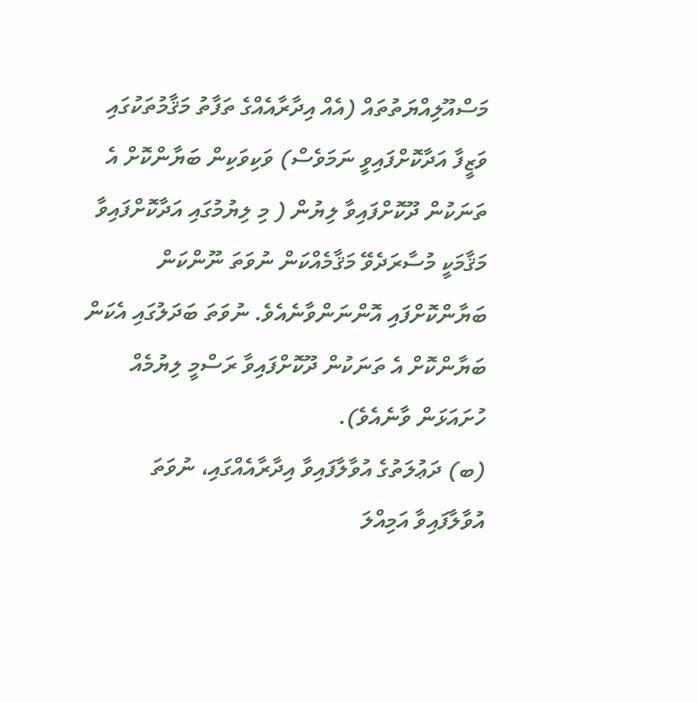މަސްއޫލިއްޔަތުތައް (އެއް އިދާރާއެއްގެ ތަފާތު މަޤާމުތަކުގައި ވަޒީފާ އަދާކޮށްފައިވީ ނަމަވެސް) ވަކިވަކިން ބަޔާންކޮށް އެ ތަނަކުން ދޫކޮށްފައިވާ ލިޔުން ( މި ލިޔުމުގައި އަދާކޮށްފައިވާ މަޤާމަކީ މުސާރަދެވޭ މަޤާމެއްކަން ނުވަތަ ނޫންކަން ބަޔާންކޮށްފައި އޮންނަންވާނެއެވެ. ނުވަތަ ބަދަލުގައި އެކަން ބަޔާންކޮށް އެ ތަނަކުން ދޫކޮށްފައިވާ ރަސްމީ ލިޔުމެއް ހުށައަޅަން ވާނެއެވެ).
(ބ) ދަޢުލަތުގެ އުވާލާފައިވާ އިދާރާއެއްގައި، ނުވަތަ އުވާލާފައިވާ އަމިއްލަ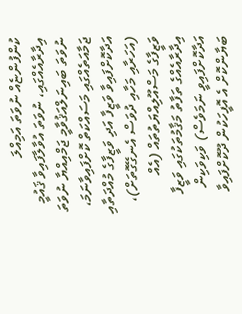ކުންފުންޏެއް ނުވަތަ އަމިއްލަ އިދާރާއެއްގައި، ނުވަތަ އުވާލާފައިވާ ޤައުމީ ނުވަތަ ބައިނަލްއަޤުވާމީ ޖަމްއިއްޔާ ނުވަތަ ޖަމާއަތެއްގައި މަސައްކަތް ކޮށްފައިވާނަމަ، އަދާކޮށްފައިވާ ވަޒީފާ އަދި ވަޒީފާގެ މުއްދަތާއި (އަހަރާއި މަހާއި ދުވަސް އެނގޭގޮތަށް)، ވަޒީފާގެ މަސްއޫލިއްޔަތުތައް (އެއް އިދާރާއެއްގެ ތަފާތު މަޤާމުތަކުގައި ވަޒީފާ އަދާކޮށްފައިވީ ނަމަވެސް) ވަކިވަކިން ބަޔާންކޮށް އެ އޮފީހަކުން ދޫކޮށްފައިވާ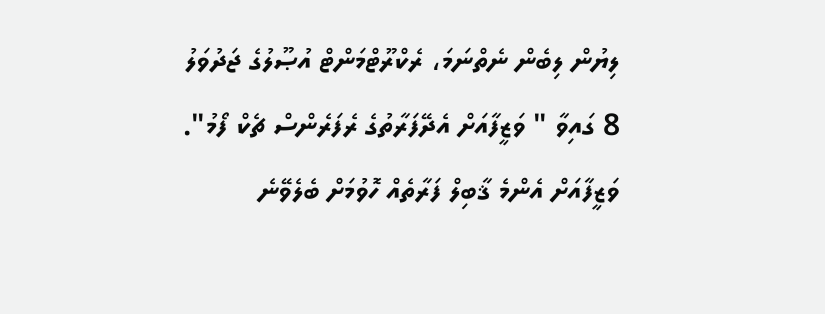ލިޔުން ލިބެން ނެތްނަމަ، ރެކްރޫޓްމަންޓް އުޞޫލުގެ ޖަދުވަލު 8 ގައިވާ " ވަޒީފާއަށް އެދޭފަރާތުގެ ރެފަރެންސް ޗެކް ފޯމު".
ވަޒީފާއަށް އެންމެ ޤާބިލް ފަރާތެއް ހޮވުމަށް ބެލެވޭނެ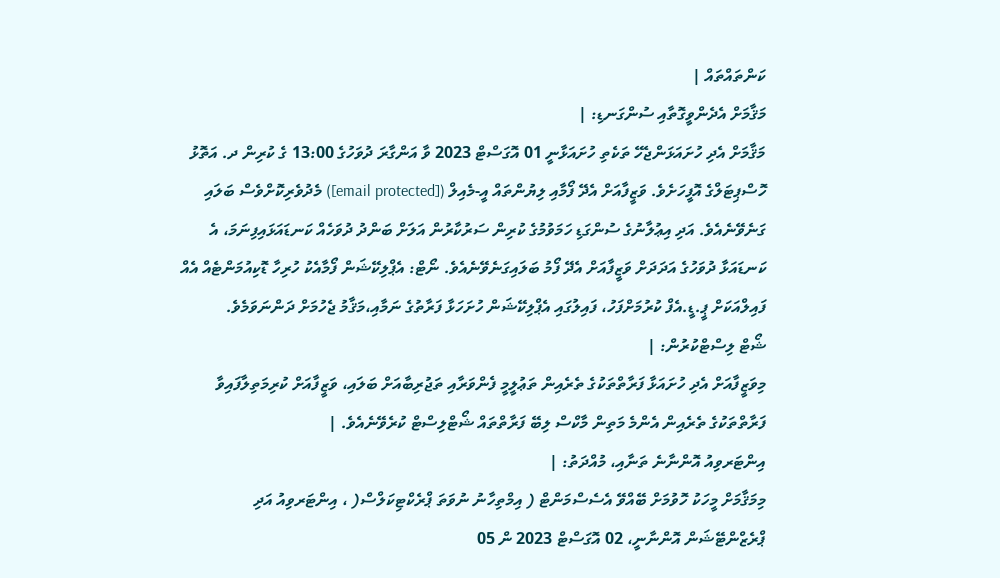ކަންތައްތައް |
މަޤާމަށް އެދެންވީގޮތާއި ސުންގަނޑި: |
މަޤާމަށް އެދި ހުށައަޅަންޖެހޭ ތަކެތި ހުށައަޅާނީ 01 އޮގަސްޓް 2023 ވާ އަންގާރަ ދުވަހުގެ 13:00 ގެ ކުރިން ދ. އަތޮޅު ހޮސްޕިޓަލްގެ އޮފީހަށެވެ. ވަޒީފާއަށް އެދޭ ފޯމާއި ލިޔުންތައް އީ-މެއިލް ([email protected]) މެދުވެރިކޮށްވެސް ބަލައި ގަނެވޭނެއެވެ. އަދި އިޢުލާނުގެ ސުންގަޑި ހަމަވުމުގެ ކުރިން ސަރުކާރުން އަލަށް ބަންދު ދުވަހެއް ކަނޑައަޅައިފިނަމަ، އެ ކަނޑައަޅާ ދުވަހުގެ އަދަދަށް ވަޒީފާއަށް އެދޭ ފޯމު ބަލައިގަނެވޭނެއެވެ. ނޯޓް: އެޕްލިކޭޝަން ފޯމާއެކު ހުރިހާ ޑޮކިއުމަންޓެއް އެއް ފައިލްއަކަށް ޕީ.ޑީ.އެފް ކުރުމަށްފަހު، ފައިލުގައި އެޕްލިކޭޝަން ހުށަހަޅާ ފަރާތުގެ ނަމާއި،މަޤާމު ޖެހުމަށް ދަންނަވަމެވެ.
ޝޯޓް ލިސްޓްކުރުން: |
މިވަޒީފާއަށް އެދި ހުށައަޅާ ފަރާތްތަކުގެ ތެރެއިން ތަޢުލީމީ ފެންވަރާއި ތަޖުރިބާއަށް ބަލައި، ވަޒީފާއަށް ކުރިމަތިލާފައިވާ ފަރާތްތަކުގެ ތެރެއިން އެންމެ މަތިން މާކްސް ލިބޭ ފަރާތްތައް ޝޯޓްލިސްޓް ކުރެވޭނެއެވެ. |
އިންޓަރވިއު އޮންނާނެ ތަނާއި، މުއްދަތު: |
މިމަޤާމަށް މީހަކު ހޮވުމަށް ބޭއްވޭ އެސެސްމަންޓް ( އިމްތިހާނު ނުވަތަ ޕްރެކްޓިކަލްސް( ، އިންޓަރވިއު އަދި ޕްރެޒްންޓޭޝަން އޮންނާނީ، 02 އޮގަސްޓް 2023 ން 05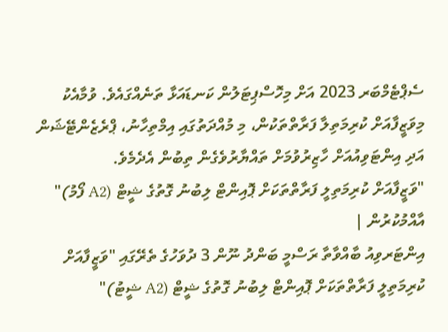ސެޕްޓެމްބަރ 2023 އަށް މިހޮސްޕިޓަލުން ކަނޑައަޅާ ތަނެއްގައެވެ. ވުމާއެކު މިވަޒީފާއަށް ކުރިމަތިލާ ފަރާތްތަކުން، މި މުއްދަތުގައި އިމްތިހާނު، ޕްރެޒެންޓޭޝަން އަދި އިންޓަވިއުއަށް ހާޒިރުވުމަށް ތައްޔާރުވެގެން ތިބުން އެދެމެވެ.
"ވަޒީފާއަށް ކުރިމަތިލީ ފަރާތްތަކަށް ޕޮއިންޓް ލިބުނު ގޮތުގެ ޝީޓް (A2 ފޯމު)" އާއްމުކުރުން |
އިންޓަރވިއު ބާއްވާތާ ރަސްމީ ބަންދު ނޫން 3 ދުވަހުގެ ތެރޭގައި "ވަޒީފާއަށް ކުރިމަތިލީ ފަރާތްތަކަށް ޕޮއިންޓް ލިބުނު ގޮތުގެ ޝީޓް (A2 ޝީޓު)"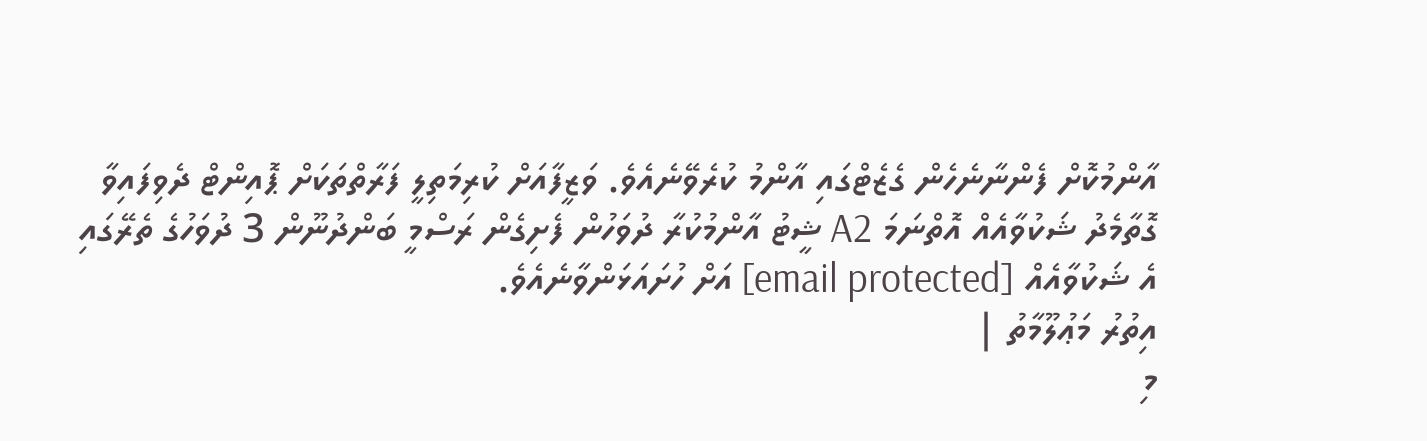އާންމުކޮށް ފެންނާނެހެން ގެޒެޓްގައި އާންމު ކުރެވޭނެއެވެ. ވަޒީފާއަށް ކުރިމަތިލީ ފަރާތްތަކަށް ޕޮއިންޓް ދެވިފައިވާ ގޮތާމެދު ޝަކުވާއެއް އޮތްނަމަ A2 ޝީޓު އާންމުކުރާ ދުވަހުން ފެށިގެން ރަސްމީ ބަންދުނޫން 3 ދުވަހުގެ ތެރޭގައި އެ ޝަކުވާއެއް [email protected] އަށް ހުށައަޅަންވާނެއެވެ.
އިތުރު މަޢުލޫމާތު |
މި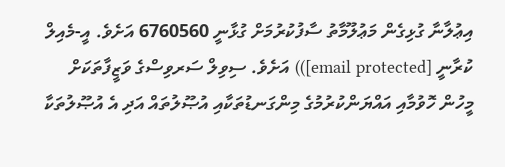އިޢުލާނާ ގުޅިގެން މަޢުލޫމާތު ސާފުކުރުމަށް ގުޅާނީ 6760560 އަށެވެ. އީ-މެއިލް ކުރާނީ [email protected])) އަށެވެ. ސިވިލް ސަރވިސްގެ ވަޒީފާތަކަށް މީހުން ހޮވުމާއި އައްޔަންކުރުމުގެ މިންގަނޑުތަކާއި އުޞޫލުތައް އަދި އެ އުޞޫލުތަކާ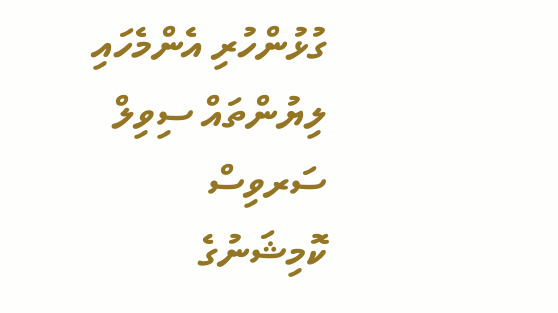ގުޅުންހުރި އެންމެހައި ލިޔުންތައް ސިވިލް ސަރވިސް ކޮމިޝަނުގެ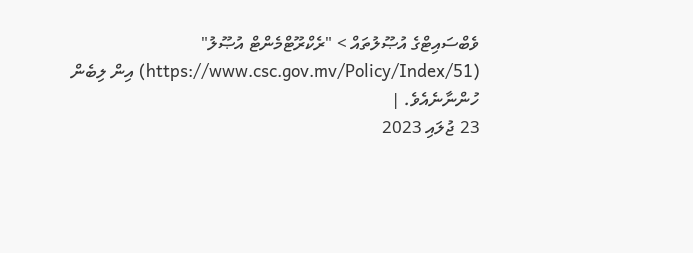ވެބްސައިޓްގެ އުޞޫލުތައް > "ރެކްރޫޓްމެންޓް އުޞޫލު" (https://www.csc.gov.mv/Policy/Index/51) އިން ލިބެން ހުންނާނެއެވެ. |
23 ޖުލައި 2023